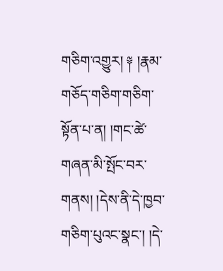གཅིག་འགྱུར། ༈ །རྣམ་གཅོད་གཅིག་གཅིག་སྟོན་པ་ན། །གང་ཚེ་གཞན་མི་སྤོང་བར་གནས། །དེས་ནི་དེ་ཁྱབ་གཅིག་པུའང་སྣང་། །དེ་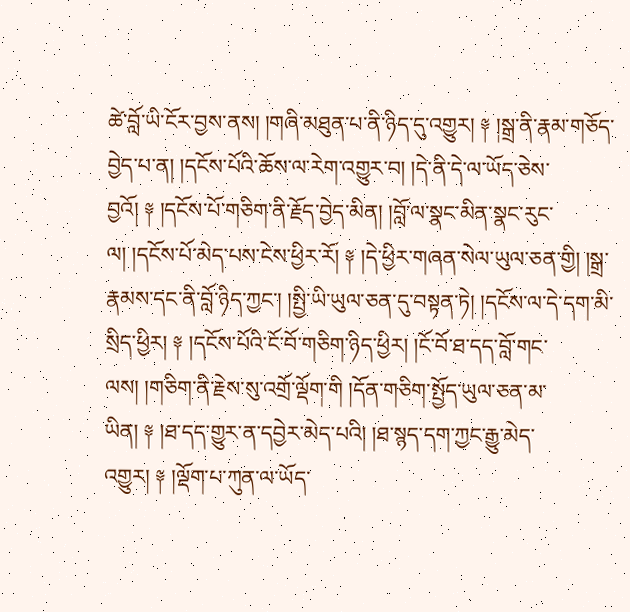ཚེ་བློ་ཡི་ངོར་བྱས་ནས། །གཞི་མཐུན་པ་ནི་ཉིད་དུ་འགྱུར། ༈ །སྒྲ་ནི་རྣམ་གཅོད་བྱེད་པ་ན། །དངོས་པོའི་ཆོས་ལ་རེག་འགྱུར་བ། །དེ་ནི་དེ་ལ་ཡོད་ཅེས་བྱའོ། ༈ །དངོས་པོ་གཅིག་ནི་རྗོད་བྱེད་མིན། །བློ་ལ་སྣང་མིན་སྣང་རུང་ལ། །དངོས་པོ་མེད་པས་ངེས་ཕྱིར་རོ། ༈ །དེ་ཕྱིར་གཞན་སེལ་ཡུལ་ཅན་གྱི། །སྒྲ་རྣམས་དང་ནི་བློ་ཉིད་ཀྱང་། །སྤྱི་ཡི་ཡུལ་ཅན་དུ་བསྟན་ཏེ། །དངོས་ལ་དེ་དག་མི་སྲིད་ཕྱིར། ༈ །དངོས་པོའི་ངོ་བོ་གཅིག་ཉིད་ཕྱིར། །ངོ་བོ་ཐ་དད་བློ་གང་ལས། །གཅིག་ནི་རྗེས་སུ་འགྲོ་ལྡོག་གི །དོན་གཅིག་སྤྱོད་ཡུལ་ཅན་མ་ཡིན། ༈ །ཐ་དད་གྱུར་ན་དབྱེར་མེད་པའི། །ཐ་སྙད་དག་ཀྱང་རྒྱུ་མེད་འགྱུར། ༈ །ལྡོག་པ་ཀུན་ལ་ཡོད་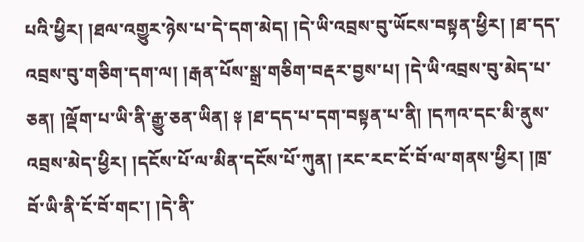པའི་ཕྱིར། །ཐལ་འགྱུར་ཉེས་པ་དེ་དག་མེད། །དེ་ཡི་འབྲས་བུ་ཡོངས་བསྟན་ཕྱིར། །ཐ་དད་འབྲས་བུ་གཅིག་དག་ལ། །རྒན་པོས་སྒྲ་གཅིག་བརྡར་བྱས་པ། །དེ་ཡི་འབྲས་བུ་མེད་པ་ཅན། །ལྡོག་པ་ཡི་ནི་རྒྱུ་ཅན་ཡིན། ༈ །ཐ་དད་པ་དག་བསྟན་པ་ནི། །དཀའ་དང་མི་ནུས་འབྲས་མེད་ཕྱིར། །དངོས་པོ་ལ་མིན་དངོས་པོ་ཀུན། །རང་རང་ངོ་བོ་ལ་གནས་ཕྱིར། །ཁྲ་བོ་ཡི་ནི་ངོ་བོ་གང་། །དེ་ནི་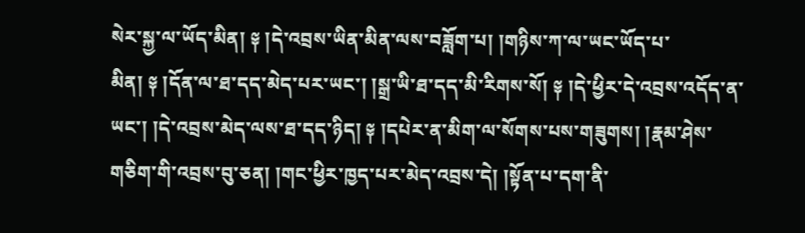སེར་སྐྱ་ལ་ཡོད་མིན། ༈ །དེ་འབྲས་ཡིན་མིན་ལས་བཟློག་པ། །གཉིས་ཀ་ལ་ཡང་ཡོད་པ་མིན། ༈ །དོན་ལ་ཐ་དད་མེད་པར་ཡང་། །སྒྲ་ཡི་ཐ་དད་མི་རིགས་སོ། ༈ །དེ་ཕྱིར་དེ་འབྲས་འདོད་ན་ཡང་། །དེ་འབྲས་མེད་ལས་ཐ་དད་ཉིད། ༈ །དཔེར་ན་མིག་ལ་སོགས་པས་གཟུགས། །རྣམ་ཤེས་གཅིག་གི་འབྲས་བུ་ཅན། །གང་ཕྱིར་ཁྱད་པར་མེད་འབྲས་དེ། །སྟོན་པ་དག་ནི་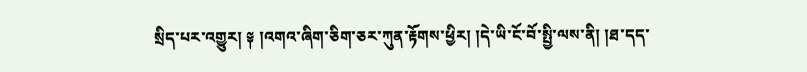སྲིད་པར་འགྱུར། ༈ །འགའ་ཞིག་ཅིག་ཅར་ཀུན་རྟོགས་ཕྱིར། །དེ་ཡི་ངོ་བོ་སྤྱི་ལས་ནི། །ཐ་དད་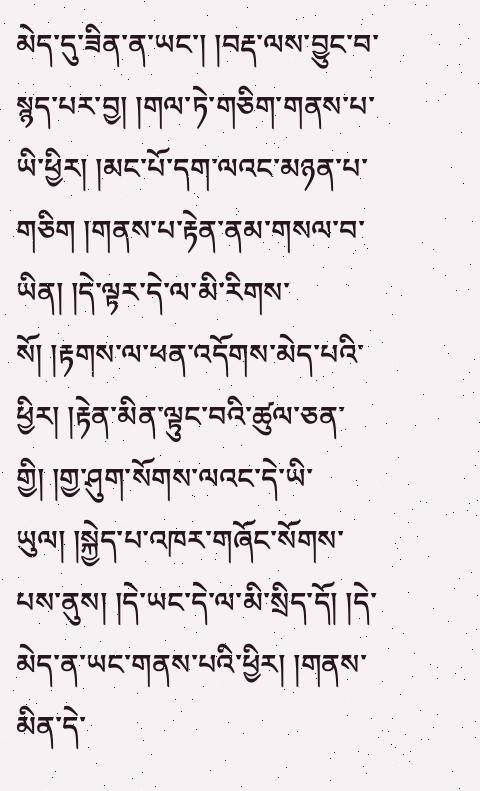མེད་དུ་ཟིན་ན་ཡང་། །བརྡ་ལས་བྱུང་བ་སྙད་པར་བྱ། །གལ་ཏེ་གཅིག་གནས་པ་ཡི་ཕྱིར། །མང་པོ་དག་ལའང་མཉན་པ་གཅིག །གནས་པ་རྟེན་ནམ་གསལ་བ་ཡིན། །དེ་ལྟར་དེ་ལ་མི་རིགས་སོ། །རྟགས་ལ་ཕན་འདོགས་མེད་པའི་ཕྱིར། །རྟེན་མིན་ལྟུང་བའི་ཚུལ་ཅན་གྱི། །གྱ་ཤུག་སོགས་ལའང་དེ་ཡི་ཡུལ། །སྐྱེད་པ་འཁར་གཞོང་སོགས་པས་ནུས། །དེ་ཡང་དེ་ལ་མི་སྲིད་དོ། །དེ་མེད་ན་ཡང་གནས་པའི་ཕྱིར། །གནས་མིན་དེ་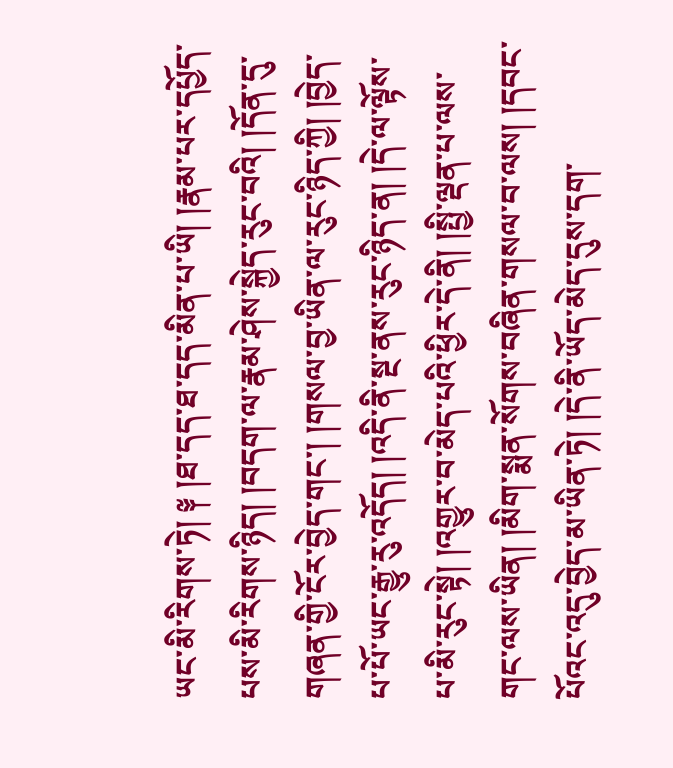ཡང་མི་རིགས་ཏེ། ༈ །ཐ་དད་ཐ་དད་མིན་པ་ཡི། །རྣམ་པར་དཔྱོད་པས་མི་རིགས་ཉིད། །བདག་ལ་རྣམ་ཤེས་སྐྱེད་རུང་བའི། །དོན་དུ་གཞན་གྱི་ངོར་བྱེད་གང་། །གསལ་བྱ་ཡིན་ལ་རུང་ཉིད་ཀྱི། །བྱེད་པ་པོ་ཡང་རྒྱུ་རུ་འདོད། །འདི་ནི་སྔ་ནས་རུང་ཉིད་ན། །དེ་ལ་ལྟོས་པ་མི་རུང་སྟེ། །འགྱུར་བ་མེད་པའི་ཕྱིར་དེ་ནི། །སྤྱི་ལྡན་པ་ལས་གང་ལས་ཡིན། །མིག་སྨན་སོགས་བཞིན་གསལ་བ་ལས། །དབང་པོའང་འདུ་བྱེད་མ་ཡིན་ཏེ། །དེ་ནི་ཡོད་མེད་དུས་དག་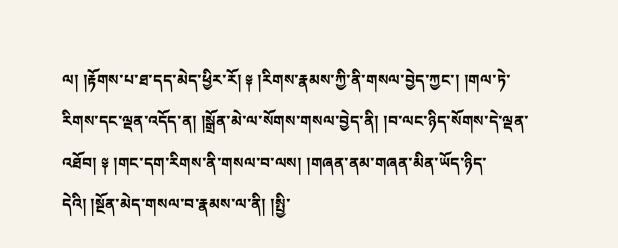ལ། །རྟོགས་པ་ཐ་དད་མེད་ཕྱིར་རོ། ༈ །རིགས་རྣམས་ཀྱི་ནི་གསལ་བྱེད་ཀྱང་། །གལ་ཏེ་རིགས་དང་ལྡན་འདོད་ན། །སྒྲོན་མེ་ལ་སོགས་གསལ་བྱེད་ནི། །བ་ལང་ཉིད་སོགས་དེ་ལྡན་འཐོབ། ༈ །གང་དག་རིགས་ནི་གསལ་བ་ལས། །གཞན་ནམ་གཞན་མིན་ཡོད་ཉིད་དེའི། །སྔོན་མེད་གསལ་བ་རྣམས་ལ་ནི། །སྤྱི་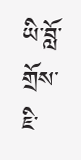ཡི་བློ་གྲོས་ཇི་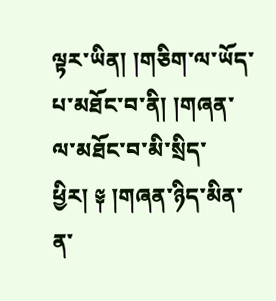ལྟར་ཡིན། །གཅིག་ལ་ཡོད་པ་མཐོང་བ་ནི། །གཞན་ལ་མཐོང་བ་མི་སྲིད་ཕྱིར། ༈ །གཞན་ཉིད་མིན་ན་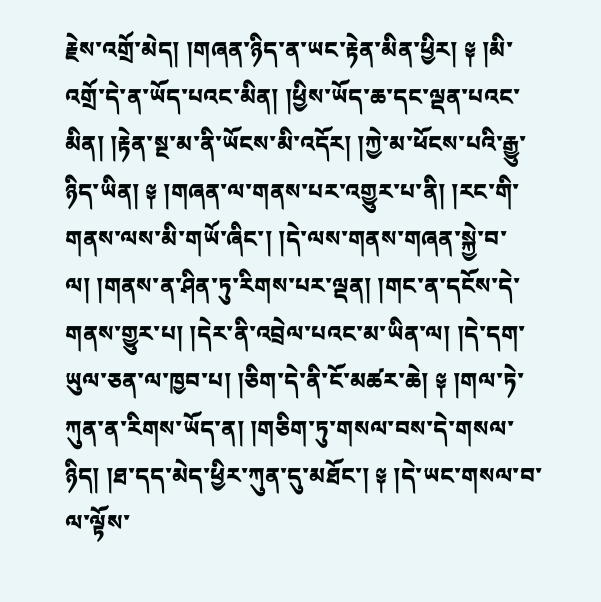རྗེས་འགྲོ་མེད། །གཞན་ཉིད་ན་ཡང་རྟེན་མིན་ཕྱིར། ༈ །མི་འགྲོ་དེ་ན་ཡོད་པའང་མིན། །ཕྱིས་ཡོད་ཆ་དང་ལྡན་པའང་མིན། །རྟེན་སྔ་མ་ནི་ཡོངས་མི་འདོར། །ཀྱེ་མ་ཕོངས་པའི་རྒྱུ་ཉིད་ཡིན། ༈ །གཞན་ལ་གནས་པར་འགྱུར་པ་ནི། །རང་གི་གནས་ལས་མི་གཡོ་ཞིང་། །དེ་ལས་གནས་གཞན་སྐྱེ་བ་ལ། །གནས་ན་ཤིན་ཏུ་རིགས་པར་ལྡན། །གང་ན་དངོས་དེ་གནས་གྱུར་པ། །དེར་ནི་འབྲེལ་པའང་མ་ཡིན་ལ། །དེ་དག་ཡུལ་ཅན་ལ་ཁྱབ་པ། །ཅིག་དེ་ནི་ངོ་མཚར་ཆེ། ༈ །གལ་ཏེ་ཀུན་ན་རིགས་ཡོད་ན། །གཅིག་ཏུ་གསལ་བས་དེ་གསལ་ཉིད། །ཐ་དད་མེད་ཕྱིར་ཀུན་དུ་མཐོང་། ༈ །དེ་ཡང་གསལ་བ་ལ་ལྟོས་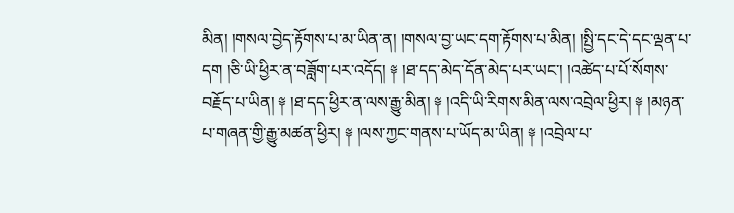མིན། །གསལ་བྱེད་རྟོགས་པ་མ་ཡིན་ན། །གསལ་བྱ་ཡང་དག་རྟོགས་པ་མིན། །སྤྱི་དང་དེ་དང་ལྡན་པ་དག །ཅི་ཡི་ཕྱིར་ན་བཟློག་པར་འདོད། ༈ །ཐ་དད་མེད་དོན་མེད་པར་ཡང་། །འཚེད་པ་པོ་སོགས་བརྗོད་པ་ཡིན། ༈ །ཐ་དད་ཕྱིར་ན་ལས་རྒྱུ་མིན། ༈ །འདི་ཡི་རིགས་མིན་ལས་འབྲེལ་ཕྱིར། ༈ །མཉན་པ་གཞན་གྱི་རྒྱུ་མཚན་ཕྱིར། ༈ །ལས་ཀྱང་གནས་པ་ཡོད་མ་ཡིན། ༈ །འབྲེལ་པ་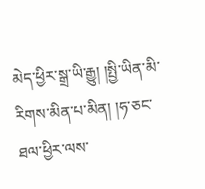མེད་ཕྱིར་སྒྲ་ཡི་རྒྱུ། །སྤྱི་ཡིན་མི་རིགས་མིན་པ་མིན། །ཧ་ཅང་ཐལ་ཕྱིར་ལས་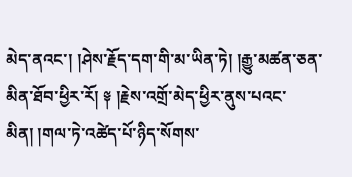མེད་ནའང་། །ཤེས་རྗོད་དག་གི་མ་ཡིན་ཏེ། །རྒྱུ་མཚན་ཅན་མིན་ཐོབ་ཕྱིར་རོ། ༈ །རྗེས་འགྲོ་མེད་ཕྱིར་ནུས་པའང་མིན། །གལ་ཏེ་འཚེད་པོ་ཉིད་སོགས་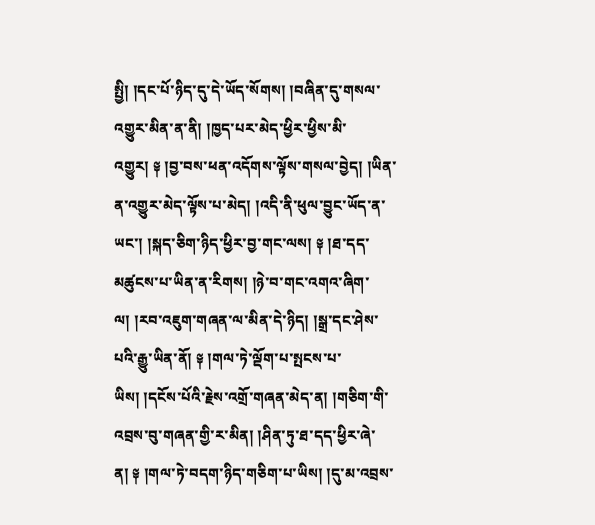སྤྱི། །དང་པོ་ཉིད་དུ་དེ་ཡོད་སོགས། །བཞིན་དུ་གསལ་འགྱུར་མིན་ན་ནི། །ཁྱད་པར་མེད་ཕྱིར་ཕྱིས་མི་འགྱུར། ༈ །བྱ་བས་ཕན་འདོགས་ལྟོས་གསལ་བྱེད། །ཡིན་ན་འགྱུར་མེད་ལྟོས་པ་མེད། །འདི་ནི་ཕུལ་བྱུང་ཡོད་ན་ཡང་། །སྐད་ཅིག་ཉིད་ཕྱིར་བྱ་གང་ལས། ༈ །ཐ་དད་མཚུངས་པ་ཡིན་ན་རིགས། །ཉེ་བ་གང་འགའ་ཞིག་ལ། །རབ་འཇུག་གཞན་ལ་མིན་དེ་ཉིད། །སྒྲ་དང་ཤེས་པའི་རྒྱུ་ཡིན་ནོ། ༈ །གལ་ཏེ་ལྡོག་པ་སྤངས་པ་ཡིས། །དངོས་པོའི་རྗེས་འགྲོ་གཞན་མེད་ན། །གཅིག་གི་འབྲས་བུ་གཞན་གྱི་ར་མིན། །ཤིན་ཏུ་ཐ་དད་ཕྱིར་ཞེ་ན། ༈ །གལ་ཏེ་བདག་ཉིད་གཅིག་པ་ཡིས། །དུ་མ་འབྲས་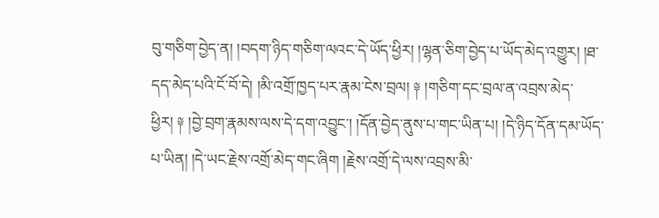བུ་གཅིག་བྱེད་ན། །བདག་ཉིད་གཅིག་ལའང་དེ་ཡོད་ཕྱིར། །ལྷན་ཅིག་བྱེད་པ་ཡོད་མེད་འགྱུར། །ཐ་དད་མེད་པའི་ངོ་བོ་དེ། །མི་འགྲོ་ཁྱད་པར་རྣམ་ངེས་བྲལ། ༈ །གཅིག་དང་བྲལ་ན་འབྲས་མེད་ཕྱིར། ༈ །བྱེ་བྲག་རྣམས་ལས་དེ་དག་འབྱུང་། །དོན་བྱེད་ནུས་པ་གང་ཡིན་པ། །དེ་ཉིད་དོན་དམ་ཡོད་པ་ཡིན། །དེ་ཡང་རྗེས་འགྲོ་མེད་གང་ཞིག །རྗེས་འགྲོ་དེ་ལས་འབྲས་མི་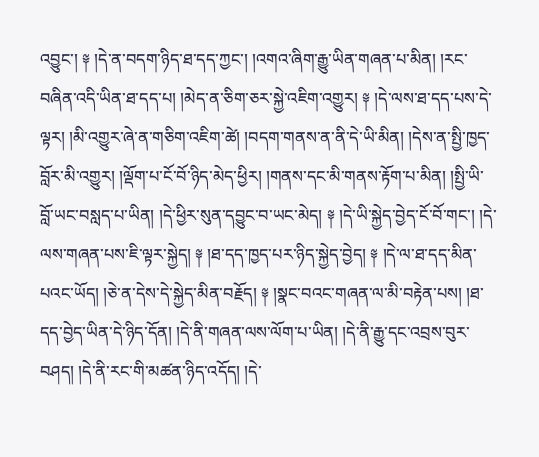འབྱུང་། ༈ །དེ་ན་བདག་ཉིད་ཐ་དད་ཀྱང་། །འགའ་ཞིག་རྒྱུ་ཡིན་གཞན་པ་མིན། །རང་བཞིན་འདི་ཡིན་ཐ་དད་པ། །མེད་ན་ཅིག་ཅར་སྐྱེ་འཇིག་འགྱུར། ༈ །དེ་ལས་ཐ་དད་པས་དེ་ལྟར། །མི་འགྱུར་ཞེ་ན་གཅིག་འཇིག་ཚེ། །བདག་གནས་ན་ནི་དེ་ཡི་མིན། །དེས་ན་སྤྱི་ཁྱད་བློར་མི་འགྱུར། །ལྡོག་པ་ངོ་བོ་ཉིད་མེད་ཕྱིར། །གནས་དང་མི་གནས་རྟོག་པ་མིན། །སྤྱི་ཡི་བློ་ཡང་བསླད་པ་ཡིན། །དེ་ཕྱིར་སུན་དབྱུང་བ་ཡང་མེད། ༈ །དེ་ཡི་སྐྱེད་བྱེད་ངོ་བོ་གང་། །དེ་ལས་གཞན་པས་ཇི་ལྟར་སྐྱེད། ༈ །ཐ་དད་ཁྱད་པར་ཉིད་སྐྱེད་བྱེད། ༈ །དེ་ལ་ཐ་དད་མིན་པའང་ཡོད། །ཅེ་ན་དེས་དེ་སྐྱེད་མིན་བརྗོད། ༈ །སྣང་བའང་གཞན་ལ་མི་བརྟེན་པས། །ཐ་དད་བྱེད་ཡིན་དེ་ཉིད་དོན། །དེ་ནི་གཞན་ལས་ལོག་པ་ཡིན། །དེ་ནི་རྒྱུ་དང་འབྲས་བུར་བཤད། །དེ་ནི་རང་གི་མཚན་ཉིད་འདོད། །དེ་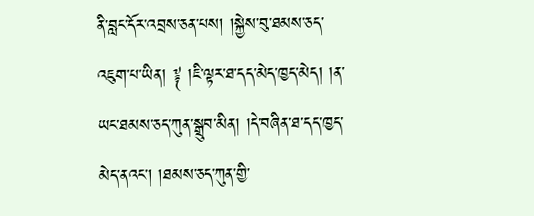ནི་བླང་དོར་འབྲས་ཅན་པས། །སྐྱེས་བུ་ཐམས་ཅད་འཇུག་པ་ཡིན། ༈ །ཇི་ལྟར་ཐ་དད་མེད་ཁྱད་མེད། །ན་ཡང་ཐམས་ཅད་ཀུན་སྒྲུབ་མིན། །དེ་བཞིན་ཐ་དད་ཁྱད་མེད་ནའང་། །ཐམས་ཅད་ཀུན་གྱི་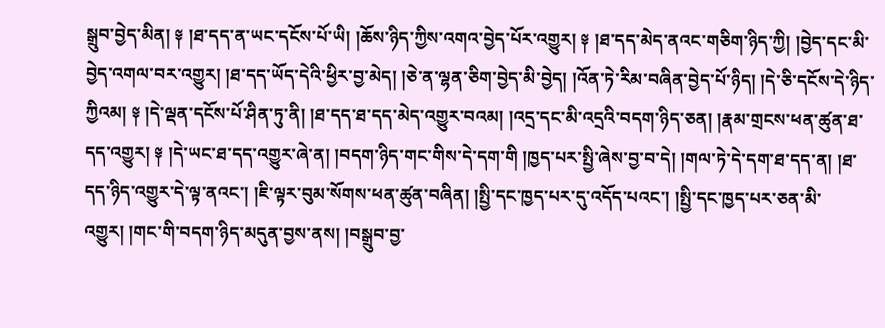སྒྲུབ་བྱེད་མིན། ༈ །ཐ་དད་ན་ཡང་དངོས་པོ་ཡི། །ཆོས་ཉིད་ཀྱིས་འགའ་བྱེད་པོར་འགྱུར། ༈ །ཐ་དད་མེད་ནའང་གཅིག་ཉིད་ཀྱི། །བྱེད་དང་མི་བྱེད་འགལ་བར་འགྱུར། །ཐ་དད་ཡོད་དེའི་ཕྱིར་བྱ་མེད། །ཅེ་ན་ལྷན་ཅིག་བྱེད་མི་བྱེད། །འོན་ཏེ་རིམ་བཞིན་བྱེད་པོ་ཉིད། །དེ་ཅི་དངོས་དེ་ཉིད་ཀྱིའམ། ༈ །དེ་ལྡན་དངོས་པོ་ཤིན་ཏུ་ནི། །ཐ་དད་ཐ་དད་མེད་འགྱུར་བའམ། །འདྲ་དང་མི་འདྲའི་བདག་ཉིད་ཅན། །རྣམ་གྲངས་ཕན་ཚུན་ཐ་དད་འགྱུར། ༈ །དེ་ཡང་ཐ་དད་འགྱུར་ཞེ་ན། །བདག་ཉིད་གང་གིས་དེ་དག་གི །ཁྱད་པར་སྤྱི་ཞེས་བྱ་བ་དེ། །གལ་ཏེ་དེ་དག་ཐ་དད་ན། །ཐ་དད་ཉིད་འགྱུར་དེ་ལྟ་ནའང་། །ཇི་ལྟར་བུམ་སོགས་ཕན་ཚུན་བཞིན། །སྤྱི་དང་ཁྱད་པར་དུ་འདོད་པའང་། །སྤྱི་དང་ཁྱད་པར་ཅན་མི་འགྱུར། །གང་གི་བདག་ཉིད་མདུན་བྱས་ནས། །བསྒྲུབ་བྱ་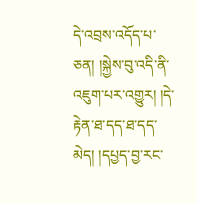དེ་འབྲས་འདོད་པ་ཅན། །སྐྱེས་བུ་འདི་ནི་འཇུག་པར་འགྱུར། །དེ་རྟེན་ཐ་དད་ཐ་དད་མེད། །དཔྱད་བྱ་རང་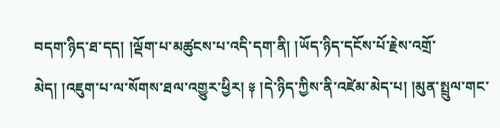བདག་ཉིད་ཐ་དད། །ལྡོག་པ་མཚུངས་པ་འདི་དག་ནི། །ཡོད་ཉིད་དངོས་པོ་རྗེས་འགྲོ་མེད། །འཇུག་པ་ལ་སོགས་ཐལ་འགྱུར་ཕྱིར། ༈ །དེ་ཉིད་ཀྱིས་ནི་འཛེམ་མེད་པ། །མུན་སྤྲུལ་གང་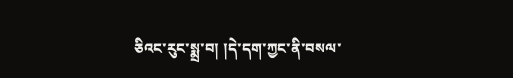ཅིའང་རུང་སྨྲ་བ། །དེ་དག་ཀྱང་ནི་བསལ་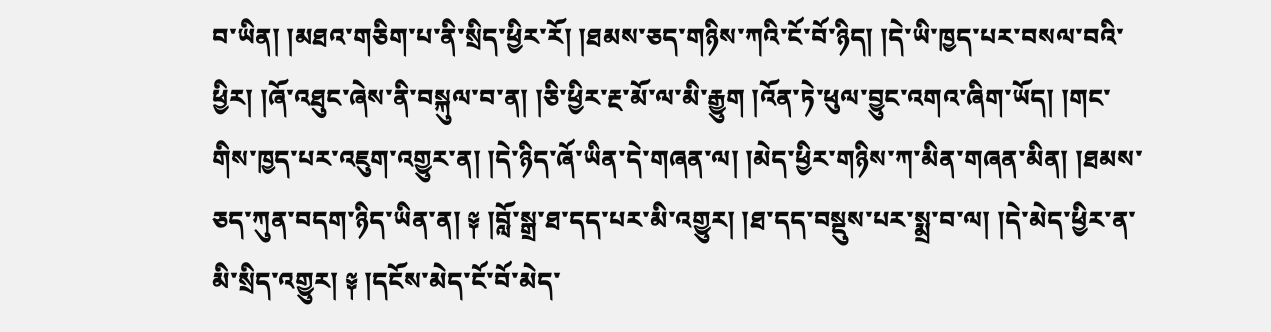བ་ཡིན། །མཐའ་གཅིག་པ་ནི་སྲིད་ཕྱིར་རོ། །ཐམས་ཅད་གཉིས་ཀའི་ངོ་བོ་ཉིད། །དེ་ཡི་ཁྱད་པར་བསལ་བའི་ཕྱིར། །ཞོ་འཐུང་ཞེས་ནི་བསྐུལ་བ་ན། །ཅི་ཕྱིར་རྔ་མོ་ལ་མི་རྒྱུག །འོན་ཏེ་ཕུལ་བྱུང་འགའ་ཞིག་ཡོད། །གང་གིས་ཁྱད་པར་འཇུག་འགྱུར་ན། །དེ་ཉིད་ཞོ་ཡིན་དེ་གཞན་ལ། །མེད་ཕྱིར་གཉིས་ཀ་མིན་གཞན་མིན། །ཐམས་ཅད་ཀུན་བདག་ཉིད་ཡིན་ན། ༈ །བློ་སྒྲ་ཐ་དད་པར་མི་འགྱུར། །ཐ་དད་བསྡུས་པར་སྨྲ་བ་ལ། །དེ་མེད་ཕྱིར་ན་མི་སྲིད་འགྱུར། ༈ །དངོས་མེད་ངོ་བོ་མེད་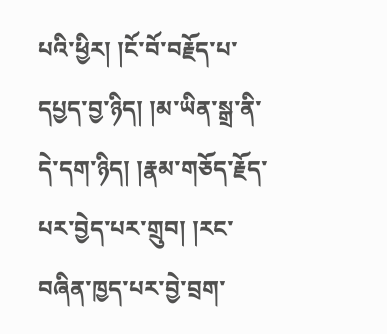པའི་ཕྱིར། །ངོ་བོ་བརྗོད་པ་དཔྱད་བྱ་ཉིད། །མ་ཡིན་སྒྲ་ནི་དེ་དག་ཉིད། །རྣམ་གཅོད་རྗོད་པར་བྱེད་པར་གྲུབ། །རང་བཞིན་ཁྱད་པར་བྱེ་བྲག་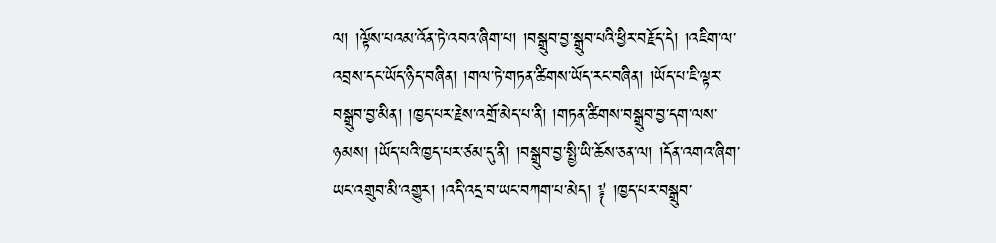ལ། །ལྟོས་པའམ་འོན་ཏེ་འབའ་ཞིག་པ། །བསྒྲུབ་བྱ་སྒྲུབ་པའི་ཕྱིར་བརྗོད་དེ། །འཇིག་ལ་འབྲས་དང་ཡོད་ཉིད་བཞིན། །གལ་ཏེ་གཏན་ཚིགས་ཡོད་རང་བཞིན། །ཡོད་པ་ཇི་ལྟར་བསྒྲུབ་བྱ་མིན། །ཁྱད་པར་རྗེས་འགྲོ་མེད་པ་ནི། །གཏན་ཚིགས་བསྒྲུབ་བྱ་དག་ལས་ཉམས། །ཡོད་པའི་ཁྱད་པར་ཙམ་དུ་ནི། །བསྒྲུབ་བྱ་སྤྱི་ཡི་ཆོས་ཅན་ལ། །དོན་འགའ་ཞིག་ཡང་འགྲུབ་མི་འགྱུར། །འདི་འདྲ་བ་ཡང་བཀག་པ་མེད། ༈ །ཁྱད་པར་བསྒྲུབ་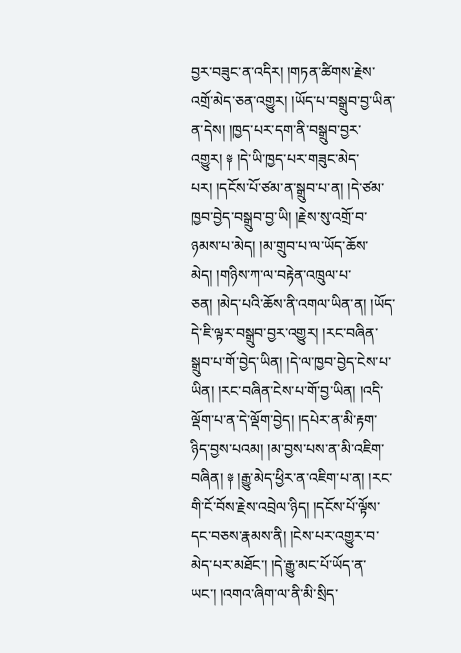བྱར་བཟུང་ན་འདིར། །གཏན་ཚིགས་རྗེས་འགྲོ་མེད་ཅན་འགྱུར། །ཡོད་པ་བསྒྲུབ་བྱ་ཡིན་ན་དེས། །ཁྱད་པར་དག་ནི་བསྒྲུབ་བྱར་འགྱུར། ༈ །དེ་ཡི་ཁྱད་པར་གཟུང་མེད་པར། །དངོས་པོ་ཙམ་ན་སྒྲུབ་པ་ན། །དེ་ཙམ་ཁྱབ་བྱེད་བསྒྲུབ་བྱ་ཡི། །རྗེས་སུ་འགྲོ་བ་ཉམས་པ་མེད། །མ་གྲུབ་པ་ལ་ཡོད་ཆོས་མེད། །གཉིས་ཀ་ལ་བརྟེན་འཁྲུལ་པ་ཅན། །མེད་པའི་ཆོས་ནི་འགལ་ཡིན་ན། །ཡོད་དེ་ཇི་ལྟར་བསྒྲུབ་བྱར་འགྱུར། །རང་བཞིན་སྒྲུབ་པ་གོ་བྱེད་ཡིན། །དེ་ལ་ཁྱབ་བྱེད་ངེས་པ་ཡིན། །རང་བཞིན་ངེས་པ་གོ་བྱ་ཡིན། །འདི་ལྡོག་པ་ན་དེ་ལྡོག་བྱེད། །དཔེར་ན་མི་རྟག་ཉིད་བྱས་པའམ། །མ་བྱས་པས་ན་མི་འཇིག་བཞིན། ༈ །རྒྱུ་མེད་ཕྱིར་ན་འཇིག་པ་ན། །རང་གི་ངོ་བོས་རྗེས་འབྲེལ་ཉིད། །དངོས་པོ་ལྟོས་དང་བཅས་རྣམས་ནི། །ངེས་པར་འགྱུར་བ་མེད་པར་མཐོང་། །དེ་རྒྱུ་མང་པོ་ཡོད་ན་ཡང་། །འགའ་ཞིག་ལ་ནི་མི་སྲིད་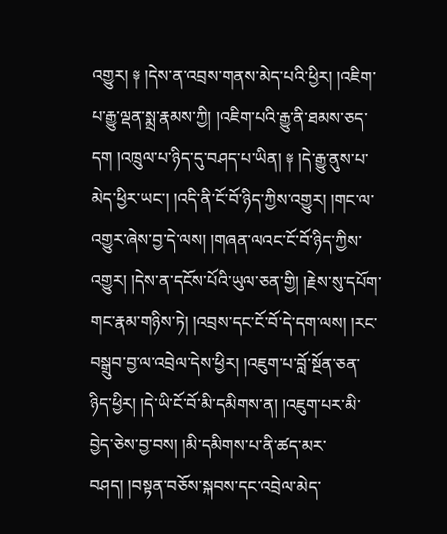འགྱུར། ༈ །དེས་ན་འབྲས་གནས་མེད་པའི་ཕྱིར། །འཇིག་པ་རྒྱུ་ལྡན་སྨྲ་རྣམས་ཀྱི། །འཇིག་པའི་རྒྱུ་ནི་ཐམས་ཅད་དག །འཁྲུལ་པ་ཉིད་དུ་བཤད་པ་ཡིན། ༈ །དེ་རྒྱུ་ནུས་པ་མེད་ཕྱིར་ཡང་། །འདི་ནི་ངོ་བོ་ཉིད་ཀྱིས་འགྱུར། །གང་ལ་འགྱུར་ཞེས་བྱ་དེ་ལས། །གཞན་ལའང་ངོ་བོ་ཉིད་ཀྱིས་འགྱུར། །དེས་ན་དངོས་པོའི་ཡུལ་ཅན་གྱི། །རྗེས་སུ་དཔོག་གང་རྣམ་གཉིས་ཏེ། །འབྲས་དང་ངོ་བོ་དེ་དག་ལས། །རང་བསྒྲུབ་བྱ་ལ་འབྲེལ་དེས་ཕྱིར། །འཇུག་པ་བློ་སྔོན་ཅན་ཉིད་ཕྱིར། །དེ་ཡི་ངོ་བོ་མི་དམིགས་ན། །འཇུག་པར་མི་བྱེད་ཅེས་བྱ་བས། །མི་དམིགས་པ་ནི་ཚད་མར་བཤད། །བསྟན་བཅོས་སྐབས་དང་འབྲེལ་མེད་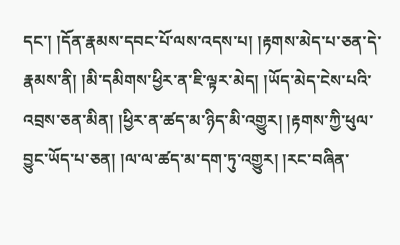དང་། །དོན་རྣམས་དབང་པོ་ལས་འདས་པ། །རྟགས་མེད་པ་ཅན་དེ་རྣམས་ནི། །མི་དམིགས་ཕྱིར་ན་ཇི་ལྟར་མེད། །ཡོད་མེད་ངེས་པའི་འབྲས་ཅན་མིན། །ཕྱིར་ན་ཚད་མ་ཉིད་མི་འགྱུར། །རྟགས་ཀྱི་ཕུལ་བྱུང་ཡོད་པ་ཅན། །ལ་ལ་ཚད་མ་དག་ཏུ་འགྱུར། །རང་བཞིན་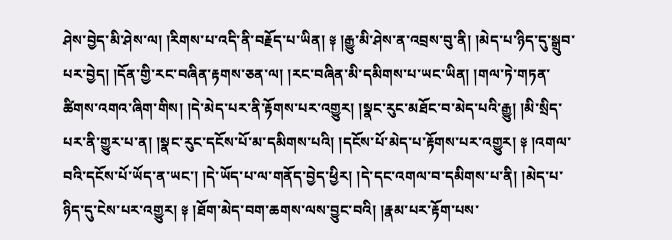ཤེས་བྱེད་མི་ཤེས་ལ། །རིགས་པ་འདི་ནི་བརྗོད་པ་ཡིན། ༈ །རྒྱུ་མི་ཤེས་ན་འབྲས་བུ་ནི། །མེད་པ་ཉིད་དུ་སྒྲུབ་པར་བྱེད། །དོན་གྱི་རང་བཞིན་རྟགས་ཅན་ལ། །རང་བཞིན་མི་དམིགས་པ་ཡང་ཡིན། །གལ་ཏེ་གཏན་ཚིགས་འགའ་ཞིག་གིས། །དེ་མེད་པར་ནི་རྟོགས་པར་འགྱུར། །སྣང་རུང་མཐོང་བ་མེད་པའི་རྒྱུ། །མི་སྲིད་པར་ནི་གྱུར་པ་ན། །སྣང་རུང་དངོས་པོ་མ་དམིགས་པའི། །དངོས་པོ་མེད་པ་རྟོགས་པར་འགྱུར། ༈ །འགལ་བའི་དངོས་པོ་ཡོད་ན་ཡང་། །དེ་ཡོད་པ་ལ་གནོད་བྱེད་ཕྱིར། །དེ་དང་འགལ་བ་དམིགས་པ་ནི། །མེད་པ་ཉིད་དུ་ངེས་པར་འགྱུར། ༈ །ཐོག་མེད་བག་ཆགས་ལས་བྱུང་བའི། །རྣམ་པར་རྟོག་པས་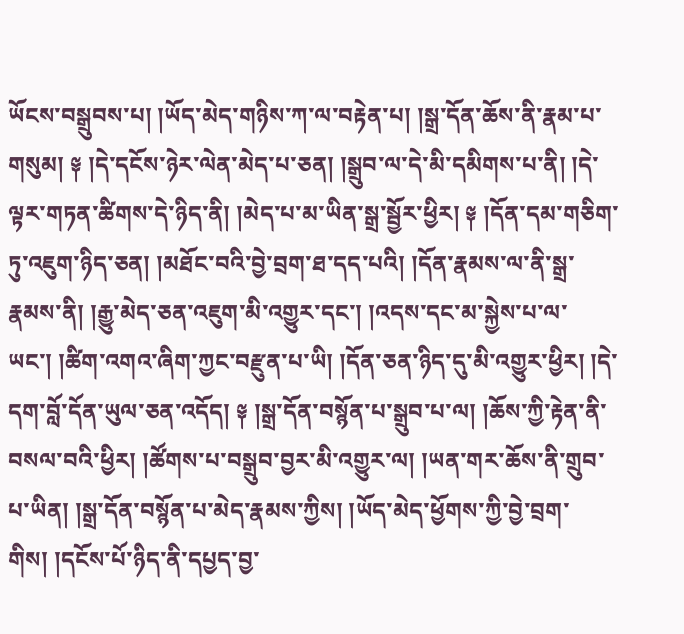ཡོངས་བསྒྲུབས་པ། །ཡོད་མེད་གཉིས་ཀ་ལ་བརྟེན་པ། །སྒྲ་དོན་ཆོས་ནི་རྣམ་པ་གསུམ། ༈ །དེ་དངོས་ཉེར་ལེན་མེད་པ་ཅན། །སྒྲུབ་ལ་དེ་མི་དམིགས་པ་ནི། །དེ་ལྟར་གཏན་ཚིགས་དེ་ཉིད་ནི། །མེད་པ་མ་ཡིན་སྒྲ་སྦྱོར་ཕྱིར། ༈ །དོན་དམ་གཅིག་ཏུ་འཇུག་ཉིད་ཅན། །མཐོང་བའི་བྱེ་བྲག་ཐ་དད་པའི། །དོན་རྣམས་ལ་ནི་སྒྲ་རྣམས་ནི། །རྒྱུ་མེད་ཅན་འཇུག་མི་འགྱུར་དང་། །འདས་དང་མ་སྐྱེས་པ་ལ་ཡང་། །ཚིག་འགའ་ཞིག་ཀྱང་བརྫུན་པ་ཡི། །དོན་ཅན་ཉིད་དུ་མི་འགྱུར་ཕྱིར། །དེ་དག་བློ་དོན་ཡུལ་ཅན་འདོད། ༈ །སྒྲ་དོན་བསྙོན་པ་སྒྲུབ་པ་ལ། །ཆོས་ཀྱི་རྟེན་ནི་བསལ་བའི་ཕྱིར། །ཚོགས་པ་བསྒྲུབ་བྱར་མི་འགྱུར་ལ། །ཡན་གར་ཆོས་ནི་གྲུབ་པ་ཡིན། །སྒྲ་དོན་བསྙོན་པ་མེད་རྣམས་ཀྱིས། །ཡོད་མེད་ཕྱོགས་ཀྱི་བྱེ་བྲག་གིས། །དངོས་པོ་ཉིད་ནི་དཔྱད་བྱ་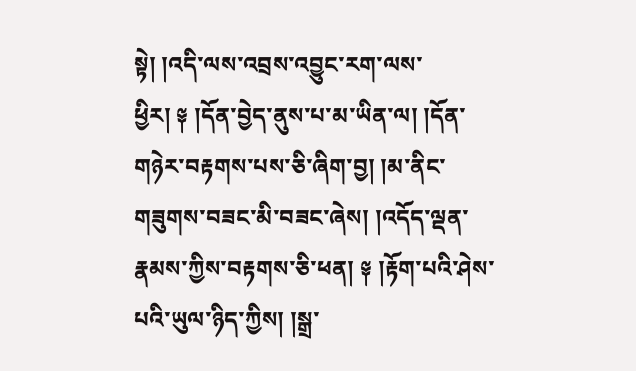སྟེ། །འདི་ལས་འབྲས་འབྱུང་རག་ལས་ཕྱིར། ༈ །དོན་བྱེད་ནུས་པ་མ་ཡིན་ལ། །དོན་གཉེར་བརྟགས་པས་ཅི་ཞིག་བྱ། །མ་ནིང་གཟུགས་བཟང་མི་བཟང་ཞེས། །འདོད་ལྡན་རྣམས་ཀྱིས་བརྟགས་ཅི་ཕན། ༈ །རྟོག་པའི་ཤེས་པའི་ཡུལ་ཉིད་ཀྱིས། །སྒྲ་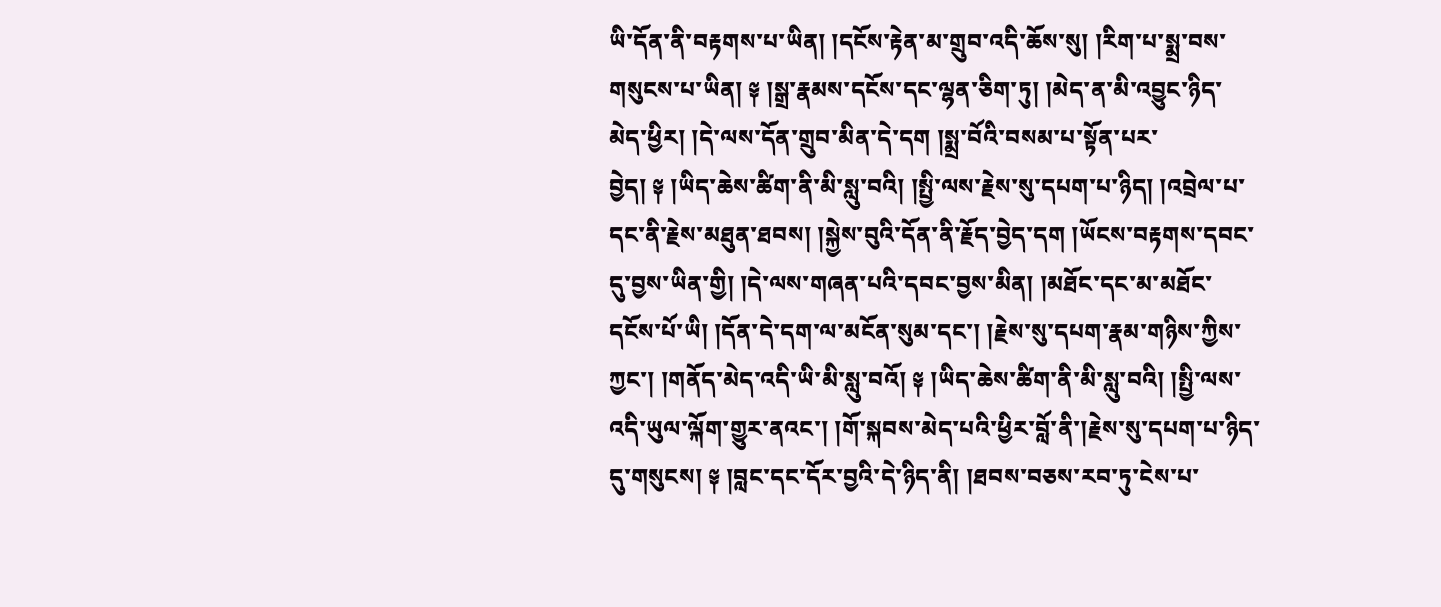ཡི་དོན་ནི་བརྟགས་པ་ཡིན། །དངོས་རྟེན་མ་གྲུབ་འདི་ཆོས་སུ། །རིག་པ་སྨྲ་བས་གསུངས་པ་ཡིན། ༈ །སྒྲ་རྣམས་དངོས་དང་ལྷན་ཅིག་ཏུ། །མེད་ན་མི་འབྱུང་ཉིད་མེད་ཕྱིར། །དེ་ལས་དོན་གྲུབ་མིན་དེ་དག །སྨྲ་བོའི་བསམ་པ་སྟོན་པར་བྱེད། ༈ །ཡིད་ཆེས་ཚིག་ནི་མི་སླུ་བའི། །སྤྱི་ལས་རྗེས་སུ་དཔག་པ་ཉིད། །འབྲེལ་པ་དང་ནི་རྗེས་མཐུན་ཐབས། །སྐྱེས་བུའི་དོན་ནི་རྗོད་བྱེད་དག །ཡོངས་བརྟགས་དབང་དུ་བྱས་ཡིན་གྱི། །དེ་ལས་གཞན་པའི་དབང་བྱས་མིན། །མཐོང་དང་མ་མཐོང་དངོས་པོ་ཡི། །དོན་དེ་དག་ལ་མངོན་སུམ་དང་། །རྗེས་སུ་དཔག་རྣམ་གཉིས་ཀྱིས་ཀྱང་། །གནོད་མེད་འདི་ཡི་མི་སླུ་བའོ། ༈ །ཡིད་ཆེས་ཚིག་ནི་མི་སླུ་བའི། །སྤྱི་ལས་འདི་ཡུལ་ལྐོག་གྱུར་ནའང་། །གོ་སྐབས་མེད་པའི་ཕྱིར་བློ་ནི་།རྗེས་སུ་དཔག་པ་ཉིད་དུ་གསུངས། ༈ །བླང་དང་དོར་བྱའི་དེ་ཉིད་ནི། །ཐབས་བཅས་རབ་ཏུ་ངེས་པ་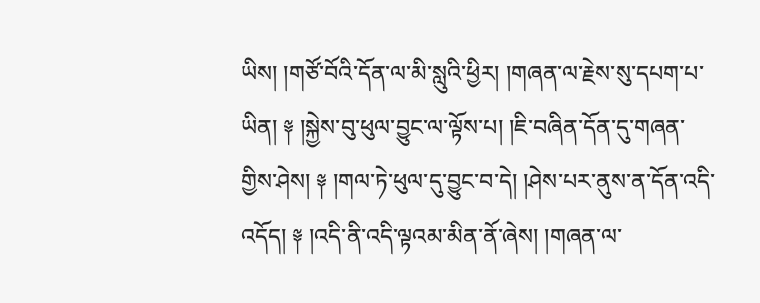ཡིས། །གཙོ་བོའི་དོན་ལ་མི་སླུའི་ཕྱིར། །གཞན་ལ་རྗེས་སུ་དཔག་པ་ཡིན། ༈ །སྐྱེས་བུ་ཕུལ་བྱུང་ལ་ལྟོས་པ། །ཇི་བཞིན་དོན་དུ་གཞན་གྱིས་ཤེས། ༈ །གལ་ཏེ་ཕུལ་དུ་བྱུང་བ་དེ། །ཤེས་པར་ནུས་ན་དོན་འདི་འདོད། ༈ །འདི་ནི་འདི་ལྟའམ་མིན་ནོ་ཞེས། །གཞན་ལ་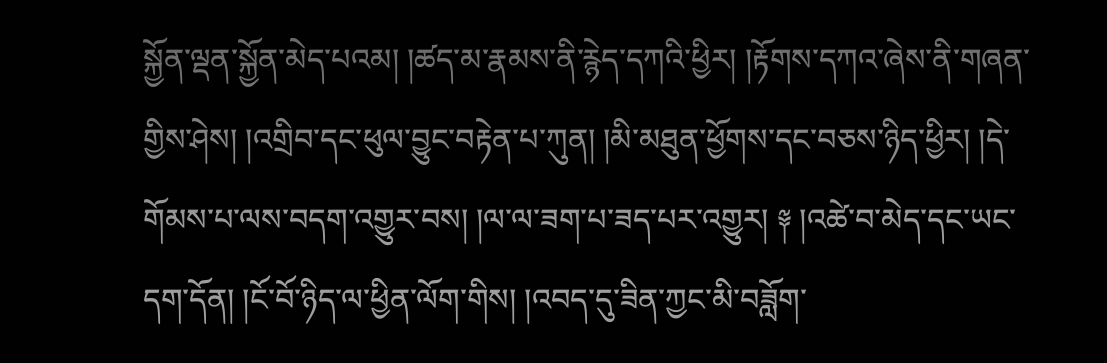སྐྱོན་ལྡན་སྐྱོན་མེད་པའམ། །ཚད་མ་རྣམས་ནི་རྙེད་དཀའི་ཕྱིར། །རྟོགས་དཀའ་ཞེས་ནི་གཞན་གྱིས་ཤེས། །འགྲིབ་དང་ཕུལ་བྱུང་བརྟེན་པ་ཀུན། །མི་མཐུན་ཕྱོགས་དང་བཅས་ཉིད་ཕྱིར། །དེ་གོམས་པ་ལས་བདག་འགྱུར་བས། །ལ་ལ་ཟག་པ་ཟད་པར་འགྱུར། ༈ །འཚེ་བ་མེད་དང་ཡང་དག་དོན། །ངོ་བོ་ཉིད་ལ་ཕྱིན་ལོག་གིས། །འབད་དུ་ཟིན་ཀྱང་མི་བཟློག་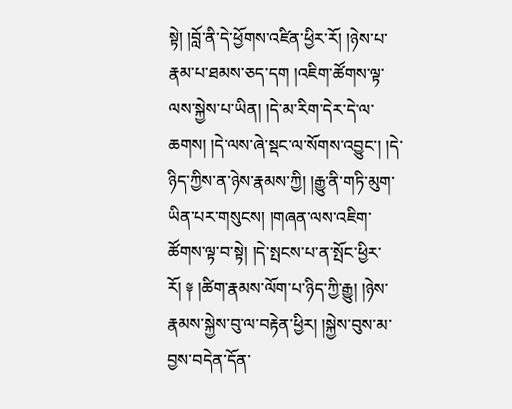སྟེ། །བློ་ནི་དེ་ཕྱོགས་འཛིན་ཕྱིར་རོ། །ཉེས་པ་རྣམ་པ་ཐམས་ཅད་དག །འཇིག་ཚོགས་ལྟ་ལས་སྐྱེས་པ་ཡིན། །དེ་མ་རིག་དེར་དེ་ལ་ཆགས། །དེ་ལས་ཞེ་སྡང་ལ་སོགས་འབྱུང་། །དེ་ཉིད་ཀྱིས་ན་ཉེས་རྣམས་ཀྱི། །རྒྱུ་ནི་གཏི་མུག་ཡིན་པར་གསུངས། །གཞན་ལས་འཇིག་ཚོགས་ལྟ་བ་སྟེ། །དེ་སྤངས་པ་ན་སྤོང་ཕྱིར་རོ། ༈ །ཚིག་རྣམས་ལོག་པ་ཉིད་ཀྱི་རྒྱུ། །ཉེས་རྣམས་སྐྱེས་བུ་ལ་བརྟེན་ཕྱིར། །སྐྱེས་བུས་མ་བྱས་བདེན་དོན་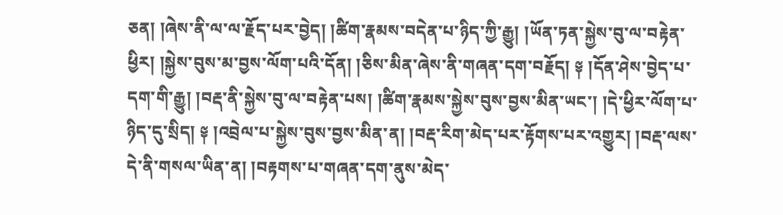ཅན། །ཞེས་ནི་ལ་ལ་རྗོད་པར་བྱེད། །ཚིག་རྣམས་བདེན་པ་ཉིད་ཀྱི་རྒྱུ། །ཡོན་ཏན་སྐྱེས་བུ་ལ་བརྟེན་ཕྱིར། །སྐྱེས་བུས་མ་བྱས་ལོག་པའི་དོན། །ཅིས་མིན་ཞེས་ནི་གཞན་དག་བརྗོད། ༈ །དོན་ཤེས་བྱེད་པ་དག་གི་རྒྱུ། །བརྡ་ནི་སྐྱེས་བུ་ལ་བརྟེན་པས། །ཚིག་རྣམས་སྐྱེས་བུས་བྱས་མིན་ཡང་། །དེ་ཕྱིར་ལོག་པ་ཉིད་དུ་སྲིད། ༈ །འབྲེལ་པ་སྐྱེས་བུས་བྱས་མིན་ན། །བརྡ་རིག་མེད་པར་རྟོགས་པར་འགྱུར། །བརྡ་ལས་དེ་ནི་གསལ་ཡིན་ན། །བརྟགས་པ་གཞན་དག་ནུས་མེད་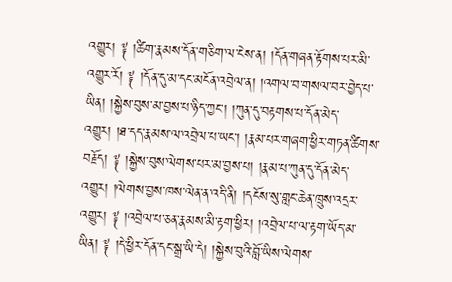འགྱུར། ༈ །ཚིག་རྣམས་དོན་གཅིག་ལ་ངེས་ན། །དོན་གཞན་རྟོགས་པར་མི་འགྱུར་རོ། ༈ །དོན་དུ་མ་དང་མངོན་འབྲེལ་ན། །འགལ་བ་གསལ་བར་བྱེད་པ་ཡིན། །སྐྱེས་བུས་མ་བྱས་པ་ཉིད་ཀྱང་། །ཀུན་དུ་བརྟགས་པ་དོན་མེད་འགྱུར། །ཐ་དད་རྣམས་ལ་འབྲེལ་པ་ཡང་། །རྣམ་པར་གཞག་ཕྱིར་གཏན་ཚིགས་བརྗོད། ༈ །སྐྱེས་བུས་ལེགས་པར་མ་བྱས་པ། །རྣམ་པ་ཀུན་དུ་དོན་མེད་འགྱུར། །ལེགས་བྱས་ཁས་ལེན་ན་འདི་ནི། །དངོས་སུ་གླང་ཆེན་ཁྲུས་འདྲར་འགྱུར། ༈ །འབྲེལ་པ་ཅན་རྣམས་མི་རྟག་ཕྱིར། །འབྲེལ་པ་ལ་རྟག་ཡོད་མ་ཡིན། ༈ །དེ་ཕྱིར་དོན་དང་སྒྲ་ཡི་དེ། །སྐྱེས་བུའི་བློ་ཡིས་ལེགས་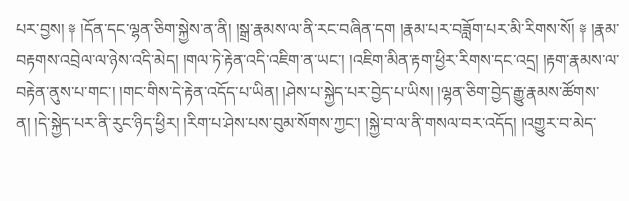པར་བྱས། ༈ །དོན་དང་ལྷན་ཅིག་སྐྱེས་ན་ནི། །སྒྲ་རྣམས་ལ་ནི་རང་བཞིན་དག །རྣམ་པར་བཟློག་པར་མི་རིགས་སོ། ༈ །རྣམ་བརྟགས་འབྲེལ་ལ་ཉེས་འདི་མེད། །གལ་ཏེ་རྟེན་འདི་འཇིག་ན་ཡང་། །འཇིག་མིན་རྟག་ཕྱིར་རིགས་དང་འདྲ། །རྟག་རྣམས་ལ་བརྟེན་ནུས་པ་གང་། །གང་གིས་དེ་རྟེན་འདོད་པ་ཡིན། །ཤེས་པ་སྐྱེད་པར་བྱེད་པ་ཡིས། །ལྷན་ཅིག་བྱེད་རྒྱུ་རྣམས་ཚོགས་ན། །དེ་སྐྱེད་པར་ནི་རུང་ཉིད་ཕྱིར། །རིག་པ་ཤེས་པས་བུམ་སོགས་ཀྱང་། །སྐྱེ་བ་ལ་ནི་གསལ་བར་འདོད། །འགྱུར་བ་མེད་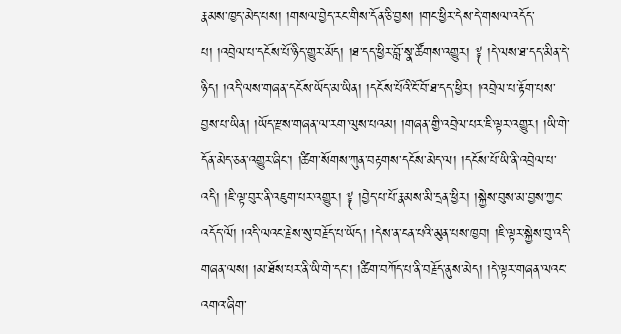རྣམས་ཁྱད་མེད་པས། །གསལ་བྱེད་རང་གིས་དོན་ཅི་བྱས། །གང་ཕྱིར་དེས་དེ་གསལ་འདོད་པ། །འབྲེལ་པ་དངོས་པོ་ཉིད་གྱུར་མོད། །ཐ་དད་ཕྱིར་བློ་སྣ་ཚོགས་འགྱུར། ༈ །དེ་ལས་ཐ་དད་མིན་དེ་ཉིད། །འདི་ལས་གཞན་དངོས་ཡོད་མ་ཡིན། །དངོས་པོའི་ངོ་བོ་ཐ་དད་ཕྱིར། །འབྲེལ་པ་རྟོག་པས་བྱས་པ་ཡིན། །ཡོད་རྫས་གཞན་ལ་རག་ལུས་པའམ། །གཞན་གྱི་འབྲེལ་པར་ཇི་ལྟར་འགྱུར། །ཡི་གེ་དོན་མེད་ཅན་འགྱུར་ཞིང་། །ཚིག་སོགས་ཀུན་བརྟགས་དངོས་མེད་ལ། །དངོས་པོ་ཡི་ནི་འབྲེལ་པ་འདི། །ཇི་ལྟ་བུར་ནི་འཇུག་པར་འགྱུར། ༈ །བྱེད་པ་པོ་རྣམས་མི་དྲན་ཕྱིར། །སྐྱེས་བུས་མ་བྱས་ཀྱང་འདོད་ལོ། །འདི་ལའང་རྗེས་སུ་བརྗོད་པ་ཡོད། །དེས་ན་ངན་པའི་མུན་པས་ཁྱབ། །ཇི་ལྟར་སྐྱེས་བུ་འདི་གཞན་ལས། །མ་ཐོས་པར་ནི་ཡི་གེ་དང་། །ཚིག་བཀོད་པ་ནི་བརྗོད་ནུས་མེད། །དེ་ལྟར་གཞན་ལའང་འགའ་ཞིག་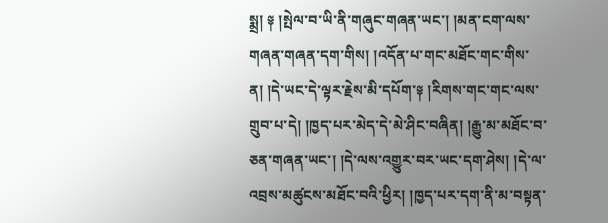སྨྲ། ༈ །སྤེལ་བ་ཡི་ནི་གཞུང་གཞན་ཡང་། །མན་ངག་ལས་གཞན་གཞན་དག་གིས། །འདོན་པ་གང་མཐོང་གང་གིས་ན། །དེ་ཡང་དེ་ལྟར་རྗེས་མི་དཔོག་༈ །རིགས་གང་གང་ལས་གྲུབ་པ་དེ། །ཁྱད་པར་མེད་དེ་མེ་ཤིང་བཞིན། །རྒྱུ་མ་མཐོང་བ་ཅན་གཞན་ཡང་། །དེ་ལས་འགྱུར་བར་ཡང་དག་ཤེས། །དེ་ལ་འབྲས་མཚུངས་མཐོང་བའི་ཕྱིར། །ཁྱད་པར་དག་ནི་མ་བསྟན་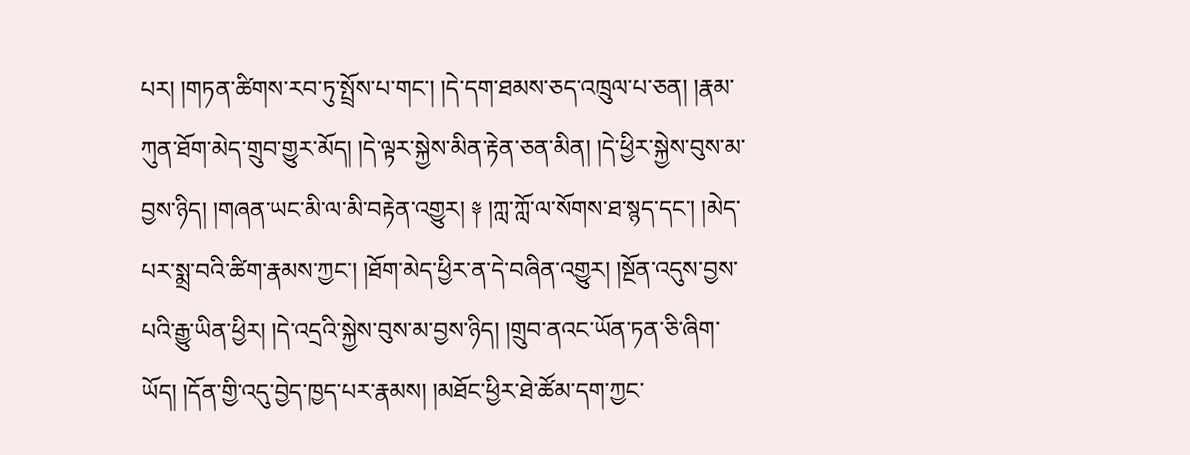པར། །གཏན་ཚིགས་རབ་ཏུ་སྤྲོས་པ་གང་། །དེ་དག་ཐམས་ཅད་འཁྲུལ་པ་ཅན། །རྣམ་ཀུན་ཐོག་མེད་གྲུབ་གྱུར་མོད། །དེ་ལྟར་སྐྱེས་མིན་རྟེན་ཅན་མིན། །དེ་ཕྱིར་སྐྱེས་བུས་མ་བྱས་ཉིད། །གཞན་ཡང་མི་ལ་མི་བརྟེན་འགྱུར། ༈ །ཀླ་ཀློ་ལ་སོགས་ཐ་སྙད་དང་། །མེད་པར་སྨྲ་བའི་ཚིག་རྣམས་ཀྱང་། །ཐོག་མེད་ཕྱིར་ན་དེ་བཞིན་འགྱུར། །སྔོན་འདུས་བྱས་པའི་རྒྱུ་ཡིན་ཕྱིར། །དེ་འདྲའི་སྐྱེས་བུས་མ་བྱས་ཉིད། །གྲུབ་ནའང་ཡོན་ཏན་ཅི་ཞིག་ཡོད། །དོན་གྱི་འདུ་བྱེད་ཁྱད་པར་རྣམས། །མཐོང་ཕྱིར་ཐེ་ཚོམ་དག་ཀྱང་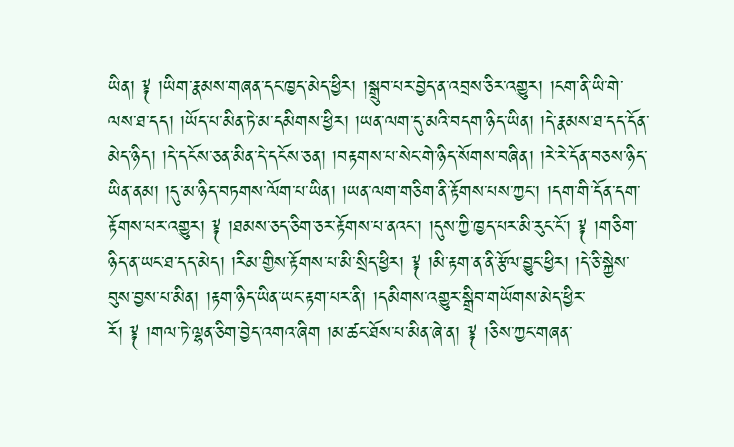ཡིན། ༈ །ཡིག་རྣམས་གཞན་དང་ཁྱད་མེད་ཕྱིར། །སྒྲུབ་པར་བྱེད་ན་འབྲས་ཅིར་འགྱུར། །ངག་ནི་ཡི་གེ་ལས་ཐ་དད། །ཡོད་པ་མིན་ཏེ་མ་དམིགས་ཕྱིར། །ཡན་ལག་དུ་མའི་བདག་ཉིད་ཡིན། །དེ་རྣམས་ཐ་དད་དོན་མེད་ཉིད། །དེ་དངོས་ཅན་མིན་དེ་དངོས་ཅན། །བརྟགས་པ་སེང་གེ་ཉིད་སོགས་བཞིན། །རེ་རེ་དོན་བཅས་ཉིད་ཡིན་ནམ། །དུ་མ་ཉིད་བཏགས་ལོག་པ་ཡིན། །ཡན་ལག་གཅིག་ནི་རྟོགས་པས་ཀྱང་། །དག་གི་དོན་དག་རྟོགས་པར་འགྱུར། ༈ །ཐམས་ཅད་ཅིག་ཅར་རྟོགས་པ་ནའང་། །དུས་ཀྱི་ཁྱད་པར་མི་རུང་ངོ་། ༈ །གཅིག་ཉིད་ན་ཡང་ཐ་དད་མེད། །རིམ་གྱིས་རྟོགས་པ་མི་སྲིད་ཕྱིར། ༈ །མི་རྟག་ན་ནི་རྩོལ་བྱུང་ཕྱིར། །དེ་ཅི་སྐྱེས་བུས་བྱས་པ་མིན། །རྟག་ཉིད་ཡིན་ཡང་རྟག་པར་ནི། །དམིགས་འགྱུར་སྒྲིབ་གཡོགས་མེད་ཕྱིར་རོ། ༈ །གལ་ཏེ་ལྷན་ཅིག་བྱེད་འགའ་ཞིག །མ་ཚང་ཐོས་པ་མིན་ཞེ་ན། ༈ །ཅིས་ཀྱང་གཞན་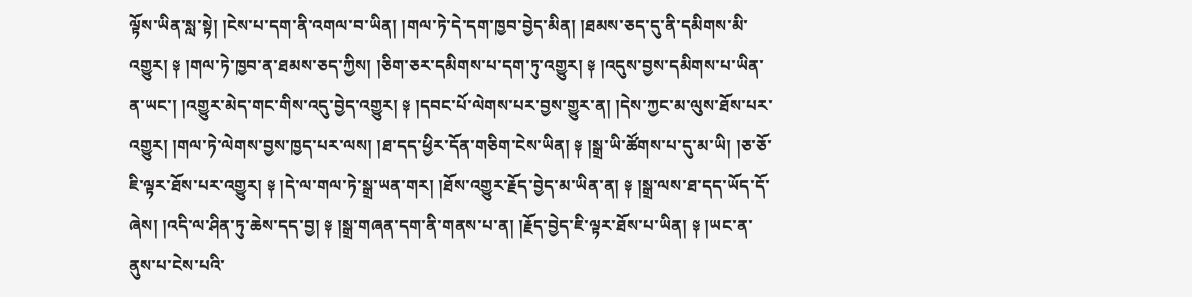ལྟོས་ཡིན་སླ་སྟེ། །ངེས་པ་དག་ནི་འགལ་བ་ཡིན། །གལ་ཏེ་དེ་དག་ཁྱབ་བྱེད་མིན། །ཐམས་ཅད་དུ་ནི་དམིགས་མི་འགྱུར། ༈ །གལ་ཏེ་ཁྱབ་ན་ཐམས་ཅད་ཀྱིས། །ཅིག་ཅར་དམིགས་པ་དག་ཏུ་འགྱུར། ༈ །འདུས་བྱས་དམིགས་པ་ཡིན་ན་ཡང་། །འགྱུར་མེད་གང་གིས་འདུ་བྱེད་འགྱུར། ༈ །དབང་པོ་ལེགས་པར་བྱས་གྱུར་ན། །དེས་ཀྱང་མ་ལུས་ཐོས་པར་འགྱུར། །གལ་ཏེ་ལེགས་བྱས་ཁྱད་པར་ལས། །ཐ་དད་ཕྱིར་དོན་གཅིག་ངེས་ཡིན། ༈ །སྒྲ་ཡི་ཚོགས་པ་དུ་མ་ཡི། །ཅ་ཅོ་ཇི་ལྟར་ཐོས་པར་འགྱུར། ༈ །དེ་ལ་གལ་ཏེ་སྒྲ་ཡན་གར། །ཐོས་འགྱུར་རྗོད་བྱེད་མ་ཡིན་ན། ༈ །སྒྲ་ལས་ཐ་དད་ཡོད་དོ་ཞེས། །འདི་ལ་ཤིན་ཏུ་ཆེས་དད་བྱ། ༈ །སྒྲ་གཞན་དག་ནི་གནས་པ་ན། །རྗོད་བྱེད་ཇི་ལྟར་ཐོས་པ་ཡིན། ༈ །ཡང་ན་ནུས་པ་ངེས་པའི་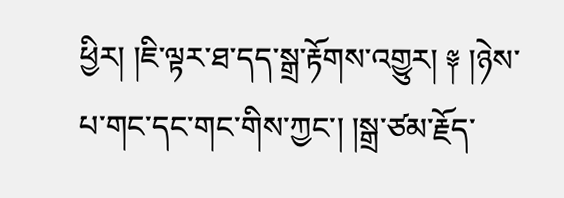ཕྱིར། །ཇི་ལྟར་ཐ་དད་སྒྲ་རྟོགས་འགྱུར། ༈ །ཉེས་པ་གང་དང་གང་གིས་ཀྱང་། །སྒྲ་ཙམ་རྗོད་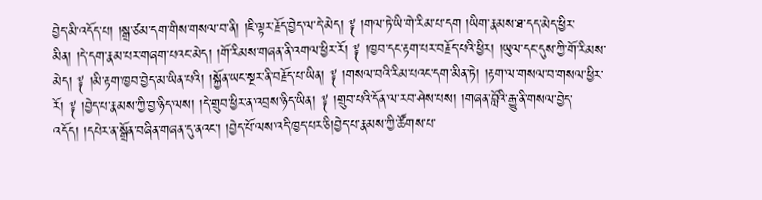བྱེད་མི་འདོད་པ། །སྒྲ་ཙམ་དག་གིས་གསལ་བ་ནི། །ཇི་ལྟར་རྗོད་བྱེད་ལ་དེ་མེད། ༈ །གལ་ཏེ་ཡི་གེ་རིམ་པ་དག །ཡིག་རྣམས་ཐ་དད་མེད་ཕྱིར་མིན། །དེ་དག་རྣམ་པར་གཞག་པའང་མེད། །གོ་རིམས་གཞན་ནི་འགལ་ཕྱིར་རོ། ༈ །ཁྱབ་དང་རྟག་པར་བརྗོད་པའི་ཕྱིར། །ཡུལ་དང་དུས་ཀྱི་གོ་རིམས་མེད། ༈ །མི་རྟག་ཁྱབ་བྱེད་མ་ཡིན་པའི། །སྐྱོན་ཡང་སྔར་ནི་བརྗོད་པ་ཡིན། ༈ །གསལ་བའི་རིམ་པའང་དག་མིན་ཏེ། །རྟག་ལ་གསལ་བ་གསལ་ཕྱིར་རོ། ༈ །བྱེད་པ་རྣམས་ཀྱི་བྱ་ཉིད་ལས། །དེ་གྲུབ་ཕྱིར་ན་འབྲས་ཉིད་ཡིན། ༈ །གྲུབ་པའི་དོན་ལ་རབ་ཤེས་པས། །གཞན་བློའི་རྒྱུ་ནི་གསལ་བྱེད་འདོད། །དཔེར་ན་སྒྲོན་བཞིན་གཞན་དུ་ནའང་། །བྱེད་པོ་ལས་འདི་ཁྱད་པར་ཅི།བྱེད་པ་རྣམས་ཀྱི་ཚོགས་པ་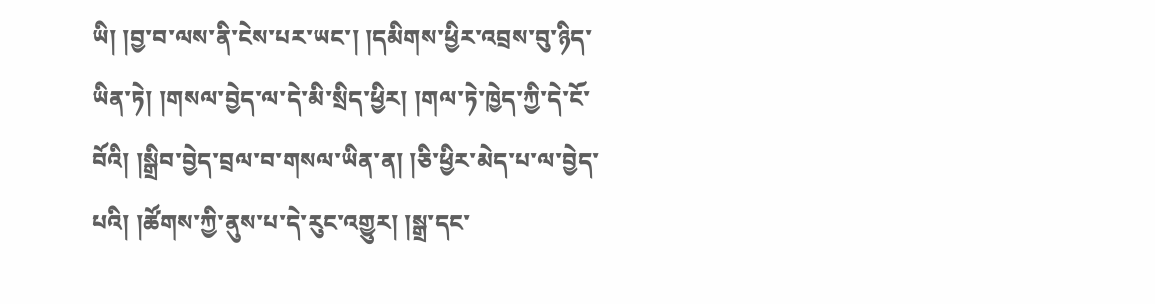ཡི། །བྱ་བ་ལས་ནི་ངེས་པར་ཡང་། །དམིགས་ཕྱིར་འབྲས་བུ་ཉིད་ཡིན་ཏེ། །གསལ་བྱེད་ལ་དེ་མི་སྲིད་ཕྱིར། །གལ་ཏེ་ཁྱེད་ཀྱི་དེ་ངོ་བོའི། །སྒྲིབ་བྱེད་བྲལ་བ་གསལ་ཡིན་ན། །ཅི་ཕྱིར་མེད་པ་ལ་བྱེད་པའི། །ཚོགས་ཀྱི་ནུས་པ་དེ་རུང་འགྱུར། །སྒྲ་དང་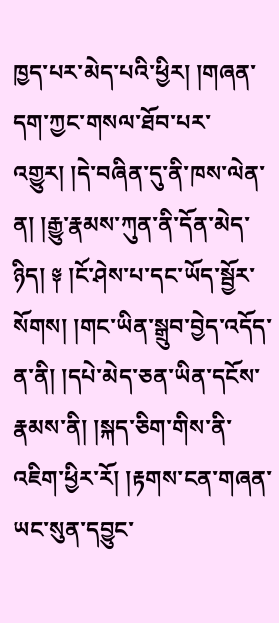ཁྱད་པར་མེད་པའི་ཕྱིར། །གཞན་དག་ཀྱང་གསལ་ཐོབ་པར་འགྱུར། །དེ་བཞིན་དུ་ནི་ཁས་ལེན་ན། །རྒྱུ་རྣམས་ཀུན་ནི་དོན་མེད་ཉིད། ༈ །ངོ་ཤེས་པ་དང་ཡོད་སྦྱོར་སོགས། །གང་ཡིན་སྒྲུབ་བྱེད་འདོད་ན་ནི། །དཔེ་མེད་ཅན་ཡིན་དངོས་རྣམས་ནི། །སྐད་ཅིག་གིས་ནི་འཇིག་ཕྱིར་རོ། །རྟགས་ངན་གཞན་ཡང་སུན་དབྱུང་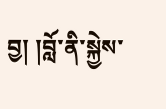བྱ། །བློ་ནི་སྐྱེས་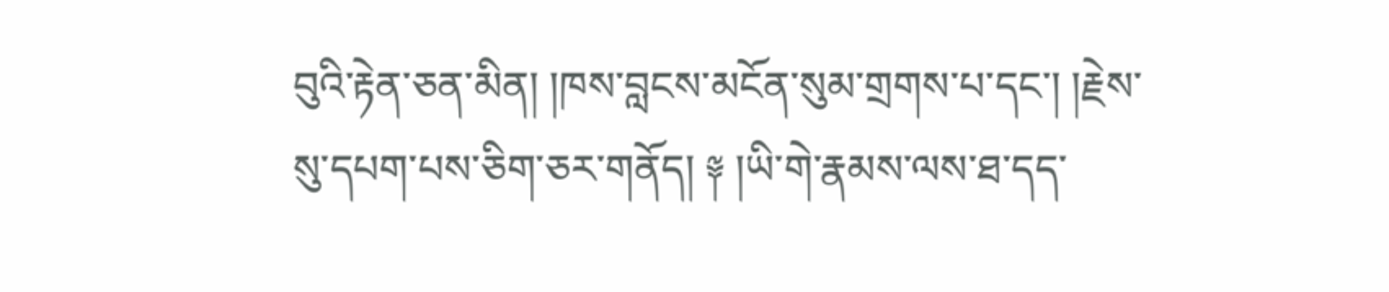བུའི་རྟེན་ཅན་མིན། །ཁས་བླངས་མངོན་སུམ་གྲགས་པ་དང་། །རྗེས་སུ་དཔག་པས་ཅིག་ཅར་གནོད། ༈ །ཡི་གེ་རྣམས་ལས་ཐ་དད་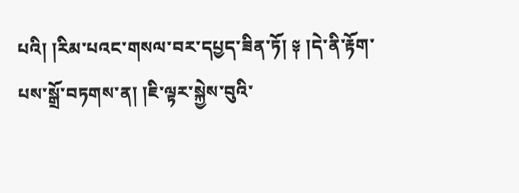པའི། །རིམ་པའང་གསལ་བར་དཔྱད་ཟིན་ཏོ། ༈ །དེ་ནི་རྟོག་པས་སྒྲོ་བཏགས་ན། །ཇི་ལྟར་སྐྱེས་བུའི་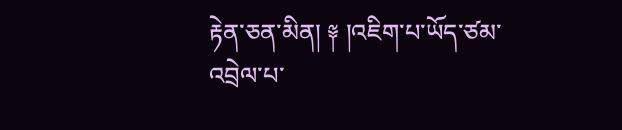རྟེན་ཅན་མིན། ༈ །འཇིག་པ་ཡོད་ཙམ་འབྲེལ་པ་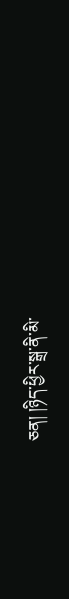ཅན། །ཉིད་ཕྱིར་སྒྲ་ནི་མི་